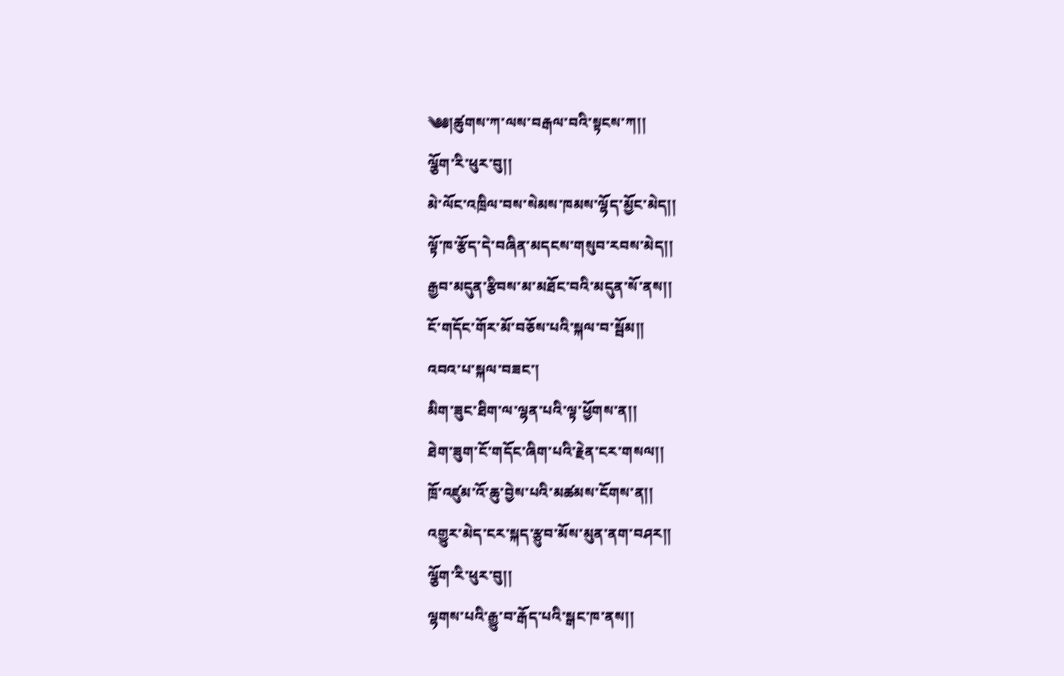༄༅།ཚུགས་ཀ་ལས་བརྒལ་བའི་སྟངས་ཀ།།
ལྕོག་རི་ཕུར་བུ།།
མེ་ལོང་འཁྲིལ་བས་སེམས་ཁམས་ལྷོད་མྱོང་མེད།།
ལྟོ་ཁ་རྩོད་དེ་བཞིན་མདངས་གསུབ་རབས་མེད།།
རྒྱབ་མདུན་རྩིབས་མ་མཐོང་བའི་མདུན་སོ་ནས།།
ངོ་གདོང་གོར་མོ་བཅོས་པའི་སྐལ་བ་སྦོམ།།
འབའ་པ་སྐལ་བཟང་།
མིག་ཟུང་ཐིག་ལ་ལྷན་པའི་ལྟ་ཕྱོགས་ན།།
ཐེག་ཟུག་ངོ་གདོང་ཞིག་པའི་རྗེན་ངར་གསལ།།
ཁྲོ་འཛུམ་འོ་ཆུ་བྱེས་པའི་མཚམས་ངོགས་ན།།
འགྱུར་མེད་ངར་སྐད་རྩུབ་མོས་མུན་ནག་བཤར།།
ལྕོག་རི་ཕུར་བུ།།
ལྷགས་པའི་རྒྱུ་བ་རྒོད་པའི་སྒང་ཁ་ནས།།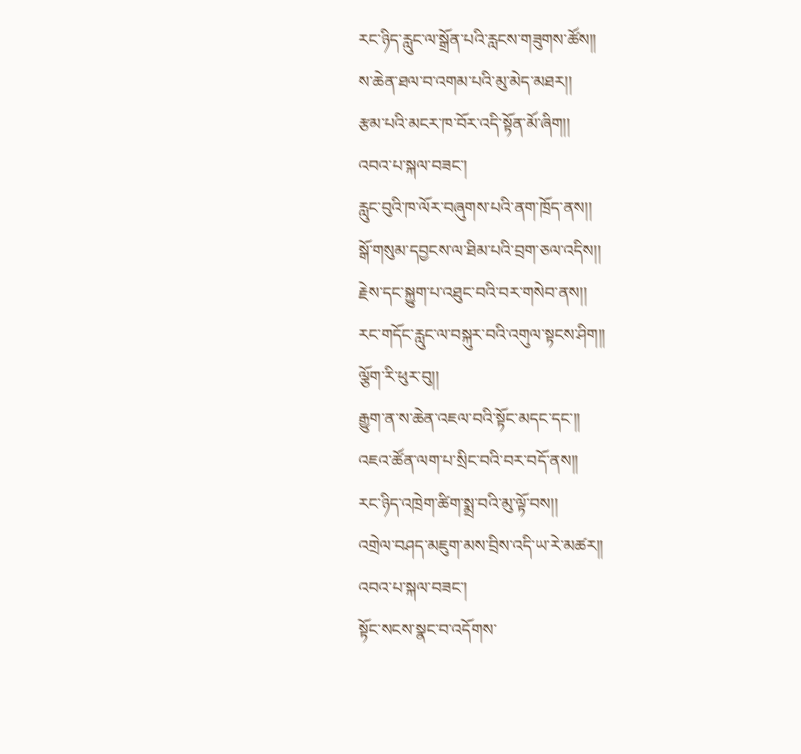རང་ཉིད་རླུང་ལ་སྒྲོན་པའི་རླངས་གཟུགས་ཚོས།།
ས་ཆེན་ཐལ་བ་འགམ་པའི་མུ་མེད་མཐར།།
རྩམ་པའི་མངར་ཁ་བོར་འདི་སྟོན་མོ་ཞིག།།
འབའ་པ་སྐལ་བཟང་།
རླུང་བུའི་ཁ་ལོར་བཞུགས་པའི་ནག་ཁྲོད་ནས།།
སྒོ་གསུམ་དབྱངས་ལ་ཐིམ་པའི་བྲག་ཅལ་འདིས།།
རྗེས་དང་སྐྱུག་པ་འཐུང་བའི་བར་གསེབ་ནས།།
རང་གདོང་རླུང་ལ་བསྐུར་བའི་འགུལ་སྟངས་ཤིག།།
ལྕོག་རི་ཕུར་བུ།།
རྒྱུག་ན་ས་ཆེན་འཇལ་བའི་སྟོང་མདང་དང་།།
འཇའ་ཚོན་ལག་པ་སྲིང་བའི་བར་བདོ་ནས།།
རང་ཉིད་འཁྲེག་ཚིག་སྨྲ་བའི་མུ་ལྟོ་བས།།
འགྲེལ་བཤད་མཇུག་མས་བྲིས་འདི་ཡ་རེ་མཚར།།
འབའ་པ་སྐལ་བཟང་།
སྟོང་སངས་སྣང་བ་འདོགས་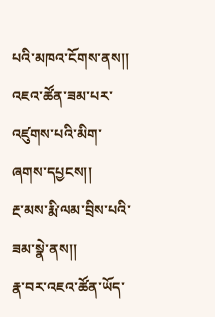པའི་མཁའ་ངོགས་ནས།།
འཇའ་ཚོན་ཟམ་པར་འཛུགས་པའི་མིག་ཞགས་དཔྱངས།།
རྔ་མས་རྨི་ལམ་བྲིས་པའི་ཟམ་སྣེ་ནས།།
རྣ་བར་འཇའ་ཚོན་ཡོད་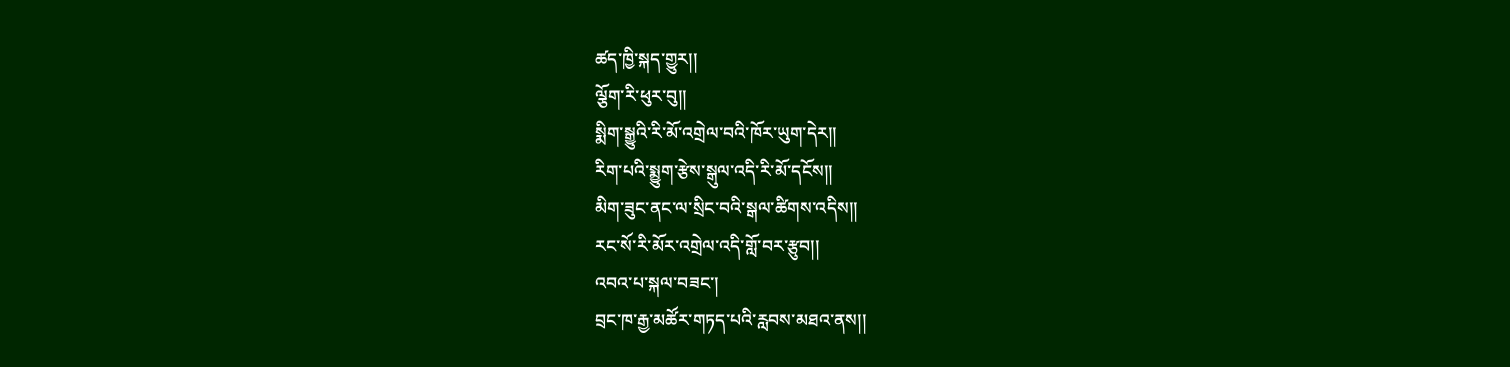ཚད་ཁྱི་སྐད་གྱུར།།
ལྕོག་རི་ཕུར་བུ།།
སྨིག་སྒྱུའི་རི་མོ་འགྲེལ་བའི་ཁོར་ཡུག་དེར།།
རིག་པའི་སྨྱུག་རྩེས་སྒུལ་འདི་རི་མོ་དངོས།།
མིག་ཟུང་ནང་ལ་སྲིང་བའི་སྒལ་ཚིགས་འདིས།།
རང་སོ་རི་མོར་འགྲེལ་འདི་གློ་བར་རྩུབ།།
འབའ་པ་སྐལ་བཟང་།
བྲང་ཁ་རྒྱ་མཚོར་གཏད་པའི་རླབས་མཐའ་ནས།།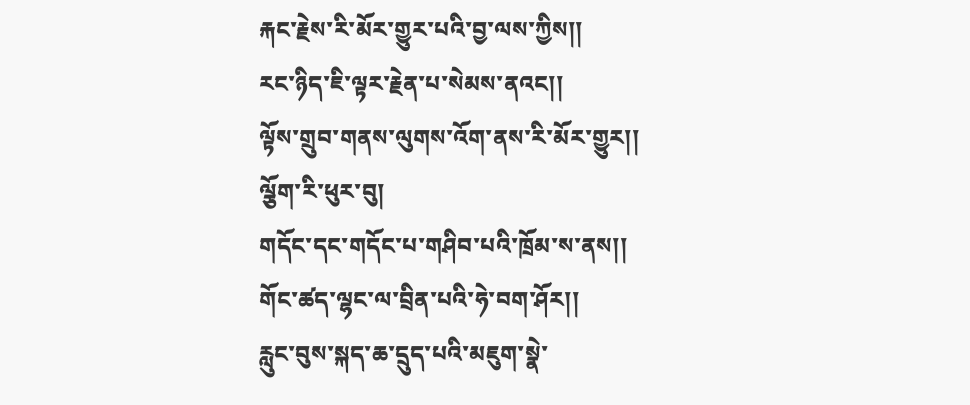རྐང་རྗེས་རི་མོར་གྱུར་པའི་བྱ་ལས་ཀྱིས།།
རང་ཉིད་ཇི་ལྟར་རྗེན་པ་སེམས་ནའང།།
ལྟོས་གྲུབ་གནས་ལུགས་འོག་ནས་རི་མོར་གྱུར།།
ལྕོག་རི་ཕུར་བུ།
གདོང་དང་གདོང་པ་གཤིབ་པའི་ཁྲོམ་ས་ནས།།
གོང་ཚད་ལྷང་ལ་བྲིན་པའི་ཧེ་བག་ཤོར།།
རླུང་བུས་སྐད་ཆ་དྲུད་པའི་མཇུག་སྣེ་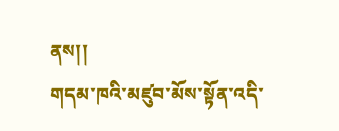ནས།།
གདམ་ཁའི་མཛུབ་མོས་སྟོན་འདི་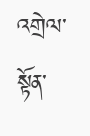འགྲེལ་སྟོན་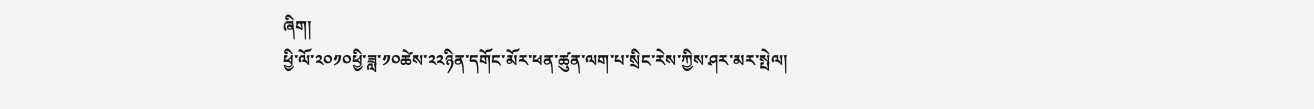ཞིག།
ཕྱི་ལོ་༢༠༡༠ཕྱི་ཟླ་༡༠ཚེས་༢༢ཉིན་དགོང་མོར་ཕན་ཚུན་ལག་པ་སྲིང་རེས་ཀྱིས་ཤར་མར་སྤེལ།